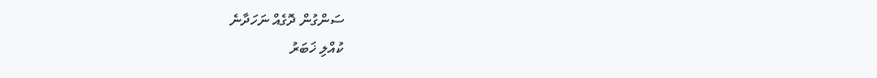ސަންގުން ދޮގެއް ނަހަދާނެ
ކުއްލި ޚަބަރު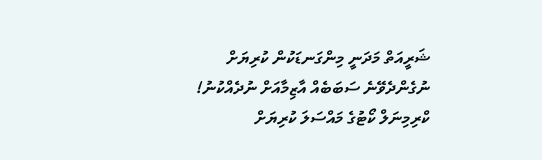ޝަރީއަތް މަދަނީ މިންގަނޑަކުން ކުރިޔަށް ނުގެންދެވޭނެ ސަބަބެއް އާޒިމާއަށް ނުދެއްކުނު!
ކްރިމިނަލް ކޯޓުގެ މައްސަލަ ކުރިޔަށް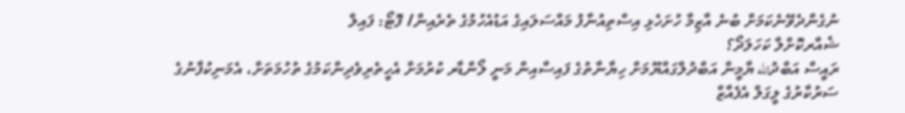ނުގެންދެވޭނެކަމަށް ބުނެ އާޒިމާ ހުށަހެޅި އިސްތިއުނާފު މައްސަލައިގެ އަޑުއެހުމުގެ ތެރެއިން/ ފޮޓޯ: ފައިލް
ޝެއާރކޮށްލާ ކަހަލަދޯ؟
ރައީސް އަބްދުالله ޔާމީން އަބްދުލްގައްޔޫމަށް ހިޔާނާތުގެ ފައިސާއިން މަނީ ލޯންޑާރ ކުރުމަށް އެހީތެރިވެދިންކަމުގެ ތުހުމަތަށް، އެމަނިކުފާނުގެ ސަރުކާރުގެ ލީގަލް އެފެއާޒް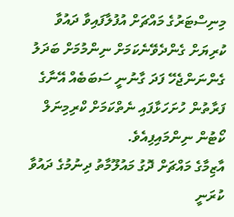މިނިސްޓަރުގެ މައްޗަށް އުފުލާފައިވާ ދައުވާ ކުރިޔަށް ގެންދެވޭނެކަމަށް ނިންމުމަށް ބަދަލު ގެންނަންޖެހޭ ފަދަ ގާނުނީ ސަބަބެއް އޭނާގެ ފަރާތުން ހުށަހަޅާފައި ނެތްކަމަށް ކްރިމިނަލް ކޯޓުން ނިންމައިފިއެވެ.
އާޒިމާގެ މައްޗަށް ދޮގު މައުލޫމާތު ދިނުމުގެ ދައުވާ ކުރަނީ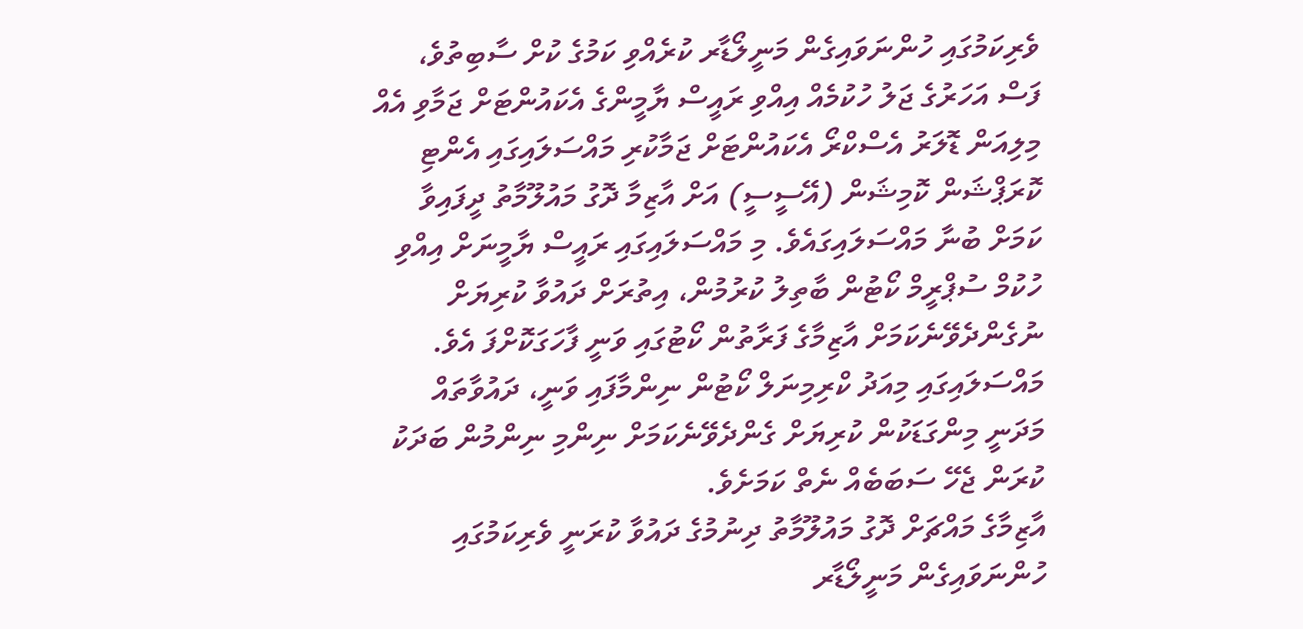ވެރިކަމުގައި ހުންނަވައިގެން މަނީލޯޑާރ ކުރެއްވި ކަމުގެ ކުށް ސާބިތުވެ، ފަސް އަހަރުގެ ޖަލު ހުކުމެއް އިއްވި ރައީސް ޔާމީންގެ އެކައުންޓަށް ޖަމާވި އެއް މިލިއަން ޑޮލަރު އެސްކްރޯ އެކައުންޓަށް ޖަމާކުރި މައްސަލައިގައި އެންޓި ކޮރަޕްޝަން ކޮމިޝަން (އޭސީސީ) އަށް އާޒިމާ ދޮގު މައުލޫމާތު ދީފައިވާ ކަމަށް ބުނާ މައްސަލައިގައެވެ. މި މައްސަލައިގައި ރައީސް ޔާމީނަށް އިއްވި ހުކުމް ސުޕްރީމް ކޯޓުން ބާތިލު ކުރުމުން، އިތުރަށް ދައުވާ ކުރިޔަށް ނުގެންދެވޭނެކަމަށް އާޒިމާގެ ފަރާތުން ކޯޓުގައި ވަނީ ފާހަގަކޮށްފަ އެވެ.
މައްސަލައިގައި މިއަދު ކްރިމިނަލް ކޯޓުން ނިންމާފައި ވަނީ، ދައުވާތައް މަދަނީ މިންގަޑަކުން ކުރިޔަށް ގެންދެވޭނެކަމަށް ނިންމި ނިންމުން ބަދަކު ކުރަން ޖެހޭ ސަބަބެއް ނެތް ކަމަށެވެ.
އާޒިމާގެ މައްޗަށް ދޮގު މައުލޫމާތު ދިނުމުގެ ދައުވާ ކުރަނީ ވެރިކަމުގައި ހުންނަވައިގެން މަނީލޯޑާރ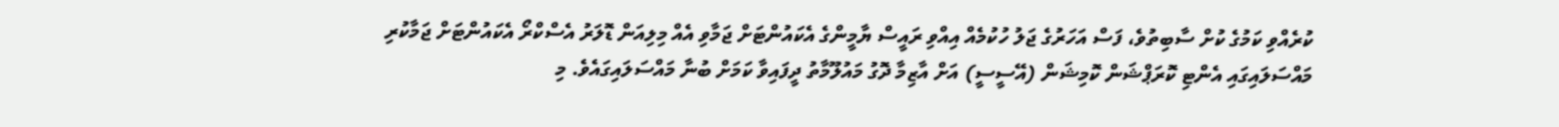ކުރެއްވި ކަމުގެ ކުށް ސާބިތުވެ، ފަސް އަހަރުގެ ޖަލު ހުކުމެއް އިއްވި ރައީސް ޔާމީންގެ އެކައުންޓަށް ޖަމާވި އެއް މިލިއަން ޑޮލަރު އެސްކްރޯ އެކައުންޓަށް ޖަމާކުރި މައްސަލައިގައި އެންޓި ކޮރަޕްޝަން ކޮމިޝަން (އޭސީސީ) އަށް އާޒިމާ ދޮގު މައުލޫމާތު ދީފައިވާ ކަމަށް ބުނާ މައްސަލައިގައެވެ. މި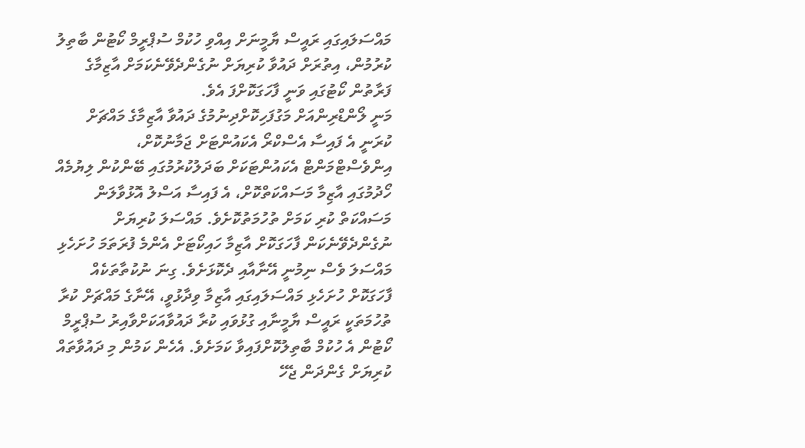މައްސަލައިގައި ރައީސް ޔާމީނަށް އިއްވި ހުކުމް ސުޕްރީމް ކޯޓުން ބާތިލު ކުރުމުން، އިތުރަށް ދައުވާ ކުރިޔަށް ނުގެންދެވޭނެކަމަށް އާޒިމާގެ ފަރާތުން ކޯޓުގައި ވަނީ ފާހަގަކޮށްފަ އެވެ.
މަނީ ލޯންޑްރިންއަށް މަގުފަހިކޮށްދިނުމުގެ ދައުވާ އާޒިމާގެ މައްޗަށް ކުރަނީ އެ ފައިސާ އެސްކްރޯ އެކައުންޓަށް ޖަމާނުކޮށް، އިންވެސްޓްމަންޓް އެކައުންޓަކަށް ބަދަލުކުރުމުގައި ބޭންކުން ލިޔުމެއް ހޯދުމުގައި އާޒިމާ މަސައްކަތްކޮށް، އެ ފައިސާ އަސްލު އޮޅުވާލަން މަސައްކަތް ކުރި ކަމަށް ތުހުމަތުކޮށެވެ. މައްސަލަ ކުރިޔަށް ނުގެންދެވޭނެކަން ފާހަގަކޮށް އާޒިމާ ހައިކޯޓަށް އެންމެ ފުރަތަމަ ހުށަހެޅި މައްސަލަ ވެސް ނިމުނީ އޭނާއާއި ދެކޮޅަށެވެ. ގިނަ ނުކުތާތަކެއް ފާހަގަކޮށް ހުށަހެޅި މައްސަލައިގައި އާޒިމާ ވިދާޅުވީ، އޭނާގެ މައްޗަށް ކުރާ ތުހުމަތަކީ ރައީސް ޔާމީނާއި ގުޅުވައި ކުރާ ދައުވާއަކަށްވާއިރު ސުޕްރީމް ކޯޓުން އެ ހުކުމް ބާތިލުކޮށްފައިވާ ކަމަށެވެ. އެހެން ކަމުން މި ދައުވާތައް ކުރިޔަށް ގެންދަން ޖެހޭ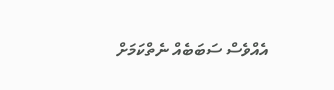އެއްވެސް ސަބަބެއް ނެތްކަމަށް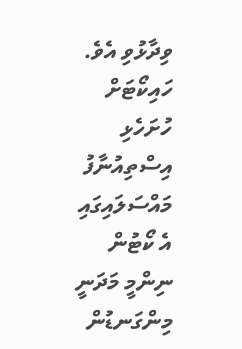ވިދާޅުވި އެވެ.
ހައިކޯޓަށް ހުށަހެޅި އިސްތިއުނާފު މައްސަލައިގައި އެ ކޯޓުން ނިންމީ މަދަނީ މިންގަނޑުން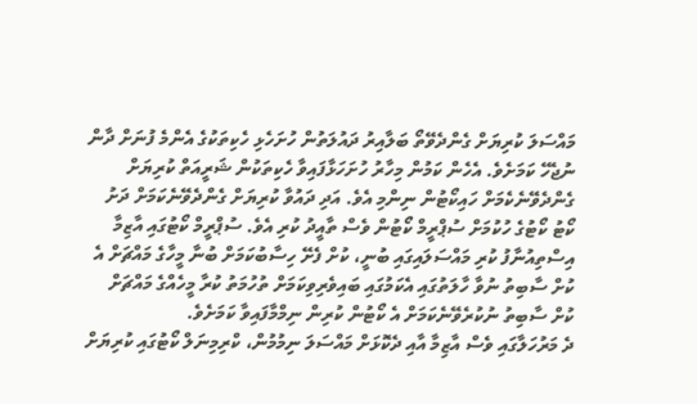މައްސަލަ ކުރިޔަށް ގެންދެވޭތޯ ބަލާއިރު ދައުލަތުން ހުށަހެޅި ހެކިތަކުގެ އެންމެ ފުނަށް ދާން ނުޖެހޭ ކަމަށެވެ. އެހެން ކަމުން މިހާރު ހުށަހަޅާފައިވާ ހެކިތަކުން ޝަރީއަތް ކުރިޔަށް ގެންދެވޭނެކެމަށް ހައިކޯޓުން ނިންމި އެވެ. އަދި ދައުވާ ކުރިޔަށް ގެންދެވޭނެކަމަށް ދަށު ކޯޓު ކޯޓުގެ ހުކުމަށް ސުޕްރީމް ކޯޓުން ވެސް ތާއީދު ކުރި އެވެ. ސުޕްރީމް ކޯޓުގައި އާޒިމާ އިސްތިއުނާފު ކުރި މައްސަލައިގައި ބުނީ، ކުށް ފެށޭ ހިސާބުކަމަށް ބުނާ މީހާގެ މައްޗަށް އެ ކުށް ސާބިތު ނުވާ ހާލަތުގައި އެކަމުގައި ބައިވެރިވިކަމަށް ތުހުމަތު ކުރާ މީހެއްގެ މައްޗަށް ކުށް ސާބިތު ނުކުރެވޭނެކަމަށް އެ ކޯޓުން ކުރިން ނިމްމާފައިވާ ކަމަށެވެ.
ދެ މަރުހަލާގައި ވެސް އާޒިމާ އާއި ދެކޮޅަށް މައްސަލަ ނިމުމުން، ކްރިމިނަލް ކޯޓުގައި ކުރިޔަށް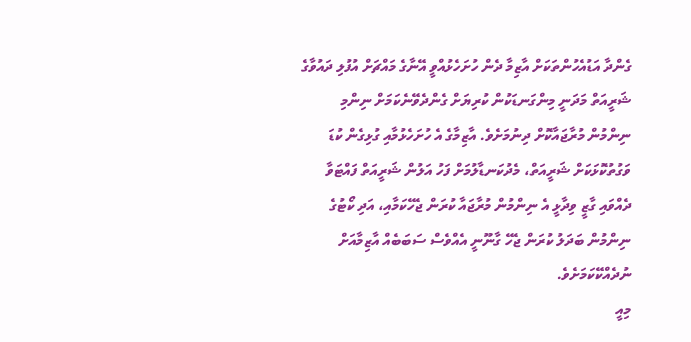ގެންދާ އަޑުއެހުންތަކަށް އާޒިމާ ދެން ހުށަހެޅުއްވީ އޭނާގެ މައްޗަށް އުފުލި ދައުވާގެ ޝަރީއަތް މަދަނީ މިންގަނޑަކުން ކުރިޔަށް ގެންދެވޭނެކަމަށް ނިންމި ނިންމުން މުރާޖައާކޮށް ދިނުމަށެވެ. އާޒިމާގެ އެ ހުށަހެޅުމާއި ގުޅިގެން ކުޑަ ވަގުތުކޮޅަކަށް ޝަރީއަތް، މެދުކަނޑާލުމަށް ފަހު އަލުން ޝަރީއަތް ފައްޓަވާ ދެއްވައި ގާޒީ ވިދާޅީ އެ ނިންމުން މުރާޖައާ ކުރަން ޖެހޭކަމާއި، އަދި ކޯޓުގެ ނިންމުން ބަދަލު ކުރަން ޖެހޭ ގާނޫނީ އެއްވެސް ސަބަބެއް އާޒިމާއަށް ނުދެއްކޭކަމަށެވެ.
މިއީ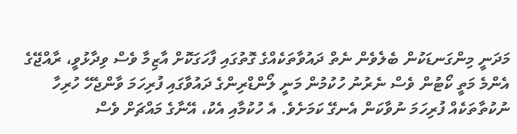މަދަނީ މިންގަނޑަކުން ބެލެވެން ނެތް ދައުވާތަކެއްގެ ގޮތުގައި ފާހަގަކޮށް އާޒިމާ ވެސް ވިދާޅުވީ، ރާއްޖޭގެ އެންމެ މަތީ ކޯޓުން ވެސް ނެރުނު ހުކުމުން މަނީ ލޯންޑްރިންގެ ދައުވާގައި ފުރިހަމަ ވާންޖެހޭ ހުރިހާ ނުކުތާތަކެއް ފުރިހަމަ ނުވާކަން އެނގޭ ކަމަށެވެ. އެ ހުކުމާއި އެކު، އޭނާގެ މައްޗަށް ވެސް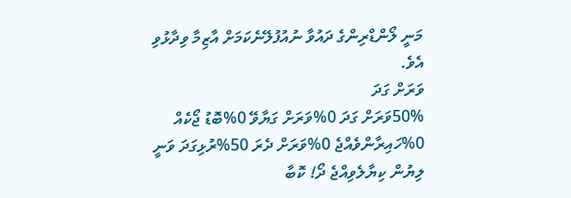މަނީ ލޯންޑްރިންގެ ދައުވާ ނުއުފުލޭނެކަމަށް އާޒިމާ ވިދާޅުވި އެވެ.
ވަރަށް ގަދަ
50%ވަރަށް ގަދަ 0%ވަރަށް ގަޔާވޭ 0%ބޮޑު ޖޯކެއް 0%ހައިރާންވެއްޖެ 0%ވަރަށް ދެރަ 50%ރުޅިގަދަ ވަނީ
ލިޔުން ކިޔާލެވިއްޖެ ދޯ! ކޮބާ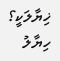ޚިޔާލަކީ؟
ހިޔާލު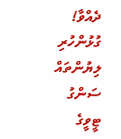ދެއްވާ!
ގުޅުންހުރި ލިޔުންތައް
ސަންގު ޓީވީގެ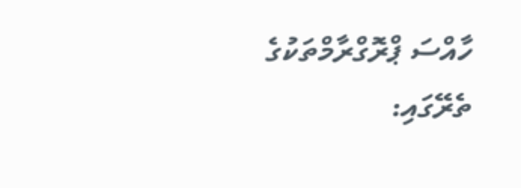ހާއްސަ ޕްރޮގްރާމްތަކުގެ ތެރޭގައި: